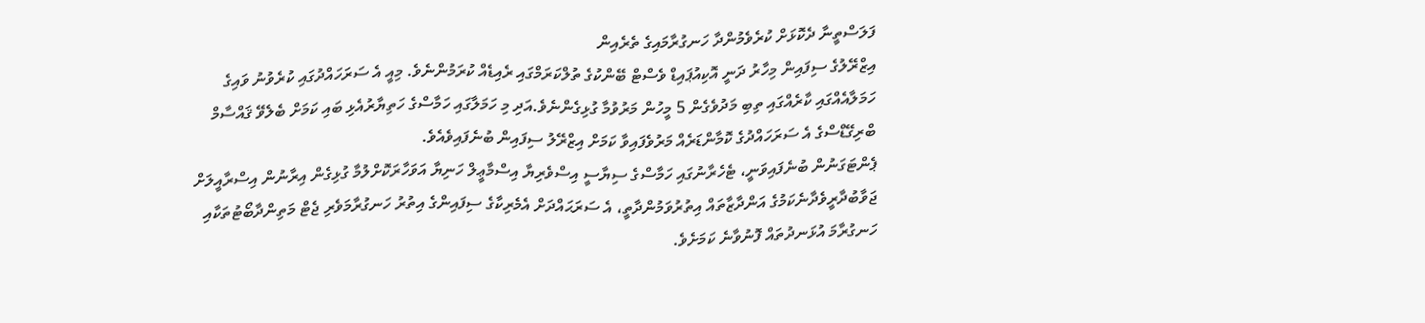ފަލަސްތީނާ ދެކޮޅަށް ކުރެވެމުންދާ ހަނގުރާމައިގެ ތެރެއިން
އިޒްރޭލުގެ ސިފައިން މިހާރު ދަނީ އޮކިއުޕައިޑް ވެސްޓް ބޭންކުގެ ތުލްކަރަމްގައި ރެއިޑެއް ކުރަމުންނެވެ. މިއީ އެ ސަރަހައްދުގައި ކުރެވުނު ވައިގެ ހަމަލާއެއްގައި ކާރެއްގައި ތިބި މަދުވެގެން 5 މީހުން މަރުވުމާ ގުޅިގެންނެވެ.އަދި މި ހަމަލާގައި ހަމާސްގެ ހަތިޔާރުއެޅި ބައި ކަމަށް ބެލެވޭ ޤައްސާމް ބްރިގޭޑްސްގެ އެ ސަރަހައްދުގެ ކޮމާންޑަރެއް މަރުވެފައިވާ ކަމަށް އިޒްރޭލު ސިފައިން ބުނެފައިވެއެވެ.
ޕެންޓަގަނުން ބުނެފައިވަނީ، ޓެހެރާނުގައި ހަމާސްގެ ސިޔާސީ އިސްވެރިޔާ އިސްމާޢީލް ހަނިޔާ އަވަހާރަކޮށްލުމާ ގުޅިގެން އިރާނުން އިސްރާއީލަށް ޖަވާބުދާރީވެދާނެކަމުގެ އަންދާޒާތައް އިތުރުވަމުންދާތީ، އެ ސަރަޙައްދަށް އެމެރިކާގެ ސިފައިންގެ އިތުރު ހަނގުރާމަވެރި ޖެޓް މަތިންދާބޯޓުތަކާއި ހަނގުރާމަ އުޅަނދުތައް ފޮނުވާނެ ކަމަށެވެ.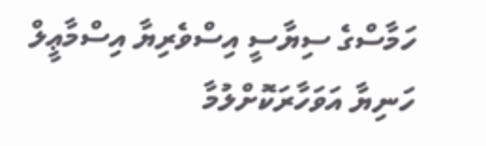ހަމާސްގެ ސިޔާސީ އިސްވެރިޔާ އިސްމާޢީލް ހަނިޔާ އަވަހާރަކޮށްލުމާ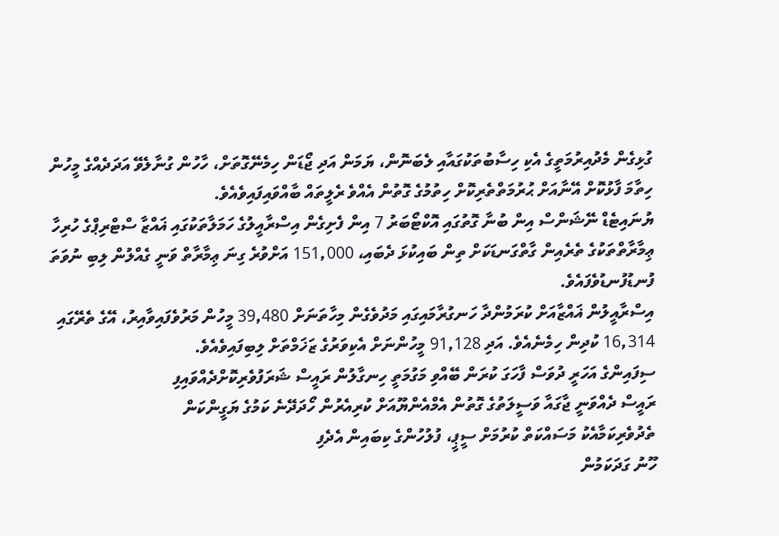ގުޅިގެން މެދުއިރުމަތީގެ އެކި ހިސާބުތަކުގައާއި ލެބަނޮން، ޔަމަން އަދި ޖޯޑަން ހިމެނޭގޮތަށް، ހާހުން ގުނާލެވޭ އަދަދެއްގެ މީހުން ހިތާމަ ފާޅުކޮށް އޭނާއަށް ޙުރުމަތްތެރިކޮށް ހިތުމުގެ ގޮތުން އެއްވެ ރެލީތައް ބާއްވައިފައިވެއެވެ.
ޔުނައިޓެޑް ނޭޝަންސް އިން ބުނާ ގޮތުގައި އޮކްޓޯބަރު 7 އިން ފެށިގެން އިސްރާއީލުގެ ހަމަލާތަކުގައި ޣައްޒާ ސްޓްރިޕްގެ ހުރިހާ ޢިމާރާތްތަކުގެ ތެރެއިން ގާތްގަނޑަކަށް ތިން ބައިކުޅަ ދެބައި، 151,000 އަށްވުރެ ގިނަ ޢިމާރާތް ވަނީ ގެއްލުން ލިބި ނުވަތަ ފުނޑުފުނޑުވެފައެވެ.
އިސްރާއީލުން ޣައްޒާއަށް ކުރަމުންދާ ހަނގުރާމައިގައި މަދުވެގެން މިހާތަނަށް 39,480 މީހުން މަރުވެފައިވާއިރު، އޭގެ ތެރޭގައި 16,314 ކުދިން ހިމެނެއެވެ. އަދި 91,128 މީހުންނަށް އެކިވަރުގެ ޒަޚަމްތަށް ލިބިފައިވެއެވެ.
ސިފައިންގެ އަހަރީ ދުވަސް ފާހަގަ ކުރަން ބޭއްވި މަގުމަތީ ހިނގާލުން ރައީސް ޝަރަފުވެރިކޮށްދެއްވައިފި
ރައީސް ދެއްވަނީ ޖާގައާ ވަސީލަތުގެ ގޮތުން އެމްއެންޔޫއަށް ކުރިއެރުން ހޯދަދޭނެ ކަމުގެ ޔަގީންކަން
ތެދުވެރިކަމާއެކު މަސައްކަތް ކުރުމަށް ސީޕީ، ފުލުހުންގެ ކިބައިން އެދެފި
ހޫނު ގަދަކަމުން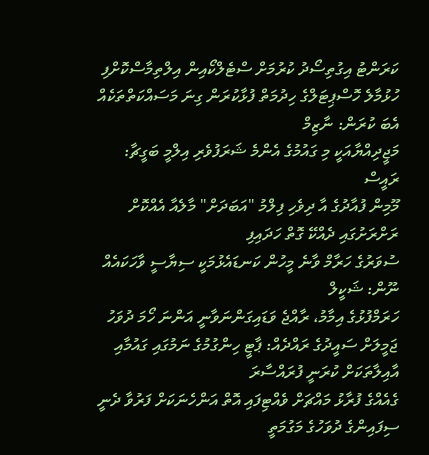ކަރަންޓު އިގުތިސޯދު ކުރުމަށް ސްޓެލްކޯއިން އިލްތިމާސްކޮށްފި
ހުޅުމާލެ ހޮސްޕިޓަލްގެ ހިދުމަތް ފުޅާކުރަން ގިނަ މަސައްކަތްތަކެއް އެބަ ކުރަން: ނާޒިމް
މަޖީދިއްޔާއަކީ މި ގައުމުގެ އެންމެ ޝަރަފުވެރި އިލްމީ ބަގީޗާ: ރައީސް
މޫމިން ފުއާދުގެ އާ ދިވެހި ފިލްމު "އަބަދަށް" މާލެއާ އެއްކޮށް ރަށްރަށުގައި ދެއްކޭ ގޮތް ހަދައިފި
ސުވަރުގެ ހަރާމް ވާނެ މީހުން ކަނޑައެޅުމަކީ ސިޔާސީ ވާހަކައެއް ނޫން: ޝަކީލް
ހަރަމްފުޅުގެ އިމާމު، ރާއްޖެ ވަޑައިގަންނަވާނީ އަންނަ ހޯމަ ދުވަހު
ޖަމީލަށް ސައީދުގެ ރައްދެއް: ޕާޓީ ހިންގުމުގެ ނަމުގައި ގައުމާއި އާއިލާތަކަށް ކުރަނީ ފުރައްސާރަ
ގެއެއްގެ ފުރާޅު މައްޗަށް ވެއްޓިފައި އޮތް އަންހެނަކަށް ފަރުވާ ދެނީ
ސިފައިންގެ ދުވަހުގެ މަގުމަތީ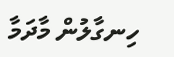ހިނގާލުން މާދަމާ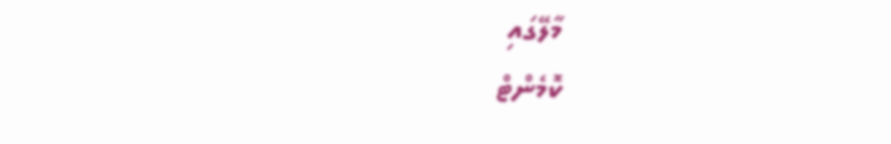މާލޭގައި
ކޮމެންޓް